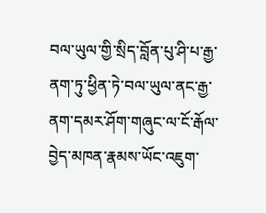བལ་ཡུལ་གྱི་སྲིད་བློན་པུ་ཤི་པ་རྒྱ་ནག་ཏུ་ཕྱིན་ཏེ་བལ་ཡུལ་ནང་རྒྱ་ནག་དམར་ཤོག་གཞུང་ལ་ངོ་རྒོལ་བྱེད་མཁན་རྣམས་ཡོང་འཇུག་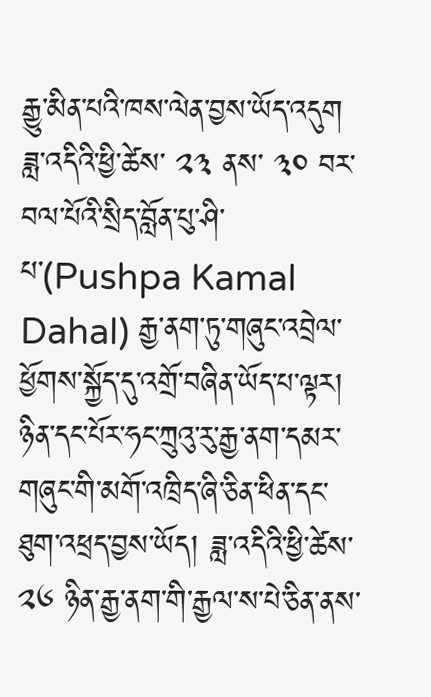རྒྱུ་མིན་པའི་ཁས་ལེན་བྱས་ཡོད་འདུག
ཟླ་འདིའི་ཕྱི་ཚེས་ ༢༣ ནས་ ༣༠ བར་བལ་པོའི་སྲིད་བློན་པུ་ཤི་པ་(Pushpa Kamal Dahal) རྒྱ་ནག་ཏུ་གཞུང་འབྲེལ་ཕྱོགས་སྐྱོད་དུ་འགྲོ་བཞིན་ཡོད་པ་ལྟར། ཉིན་དང་པོར་ཧང་ཀྲུའུ་རུ་རྒྱ་ནག་དམར་གཞུང་གི་མགོ་འཁྲིད་ཞི་ཅིན་ཕིན་དང་ཐུག་འཕྲད་བྱས་ཡོད། ཟླ་འདིའི་ཕྱི་ཚེས་ ༢༦ ཉིན་རྒྱ་ནག་གི་རྒྱལ་ས་པེ་ཅིན་ནས་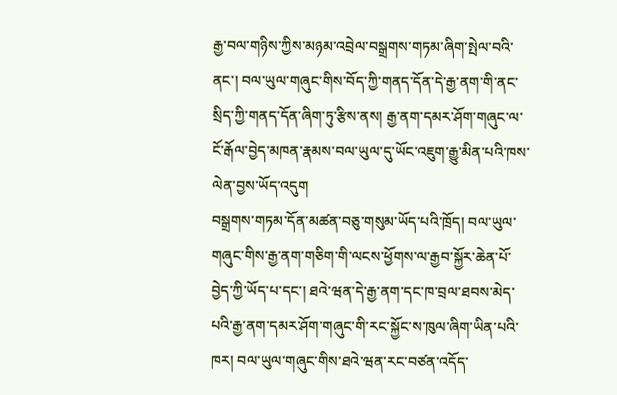རྒྱ་བལ་གཉིས་ཀྱིས་མཉམ་འབྲེལ་བསྒྲགས་གཏམ་ཞིག་སྤེལ་བའི་ནང་། བལ་ཡུལ་གཞུང་གིས་བོད་ཀྱི་གནད་དོན་དེ་རྒྱ་ནག་གི་ནང་སྲིད་ཀྱི་གནད་དོན་ཞིག་ཏུ་རྩིས་ནས། རྒྱ་ནག་དམར་ཤོག་གཞུང་ལ་ངོ་རྒོལ་བྱེད་མཁན་རྣམས་བལ་ཡུལ་དུ་ཡོང་འཇུག་རྒྱུ་མིན་པའི་ཁས་ལེན་བྱས་ཡོད་འདུག
བསྒྲགས་གཏམ་དོན་མཚན་བཅུ་གསུམ་ཡོད་པའི་ཁྲོད། བལ་ཡུལ་གཞུང་གིས་རྒྱ་ནག་གཅིག་གི་ལངས་ཕྱོགས་ལ་རྒྱབ་སྐྱོར་ཆེན་པོ་བྱེད་ཀྱི་ཡོད་པ་དང་། ཐའེ་ཝན་དེ་རྒྱ་ནག་དང་ཁ་བྲལ་ཐབས་མེད་པའི་རྒྱ་ནག་དམར་ཤོག་གཞུང་གི་རང་སྐྱོང་ས་ཁུལ་ཞིག་ཡིན་པའི་ཁར། བལ་ཡུལ་གཞུང་གིས་ཐའེ་ཝན་རང་བཙན་འདོད་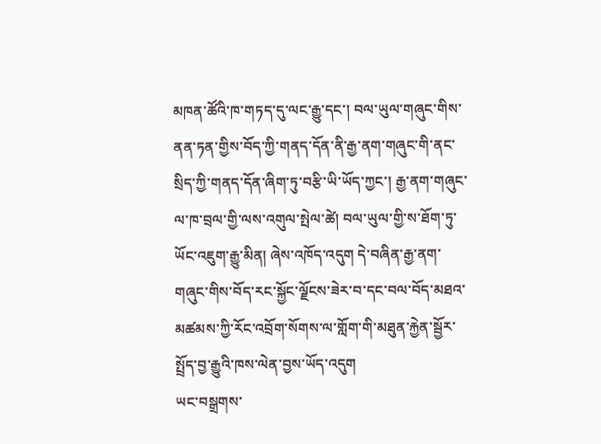མཁན་ཚོའི་ཁ་གཏད་དུ་ལང་རྒྱུ་དང་། བལ་ཡུལ་གཞུང་གིས་ནན་ཏན་གྱིས་བོད་ཀྱི་གནད་དོན་ནི་རྒྱ་ནག་གཞུང་གི་ནང་སྲིད་ཀྱི་གནད་དོན་ཞིག་ཏུ་བརྩི་ཡི་ཡོད་ཀྱང་། རྒྱ་ནག་གཞུང་ལ་ཁ་བྲལ་གྱི་ལས་འགུལ་སྤེལ་ཚེ། བལ་ཡུལ་གྱི་ས་ཐོག་ཏུ་ཡོང་འཇུག་རྒྱུ་མིན། ཞེས་འཁོད་འདུག དེ་བཞིན་རྒྱ་ནག་གཞུང་གིས་བོད་རང་སྐྱོང་ལྗོངས་ཟེར་བ་དང་བལ་བོད་མཐའ་མཚམས་ཀྱི་རོང་འབྲོག་སོགས་ལ་གློག་གི་མཐུན་རྐྱེན་སྦྱོར་སྤྲོད་བྱ་རྒྱུའི་ཁས་ལེན་བྱས་ཡོད་འདུག
ཡང་བསྒྲགས་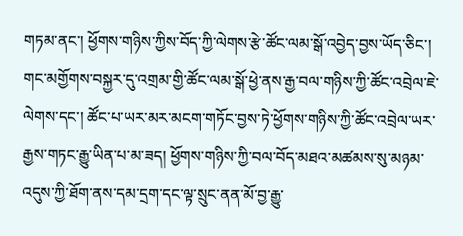གཏམ་ནང་། ཕྱོགས་གཉིས་ཀྱིས་བོད་ཀྱི་ལེགས་རྩེ་ཚོང་ལམ་སྒོ་འབྱེད་བྱས་ཡོད་ཅིང་། གང་མགྱོགས་བསྐྱར་དུ་འགྲམ་གྱི་ཚོང་ལམ་སྒོ་ཕྱེ་ནས་རྒྱ་བལ་གཉིས་ཀྱི་ཚོང་འབྲེལ་ཇེ་ལེགས་དང་། ཚོང་པ་ཡར་མར་མངག་གཏོང་བྱས་ཏེ་ཕྱོགས་གཉིས་ཀྱི་ཚོང་འབྲེལ་ཡར་རྒྱས་གཏང་རྒྱུ་ཡིན་པ་མ་ཟད། ཕྱོགས་གཉིས་ཀྱི་བལ་བོད་མཐའ་མཚམས་སུ་མཉམ་འདུས་ཀྱི་ཐོག་ནས་དམ་དྲག་དང་ལྟ་སྲུང་ནན་མོ་བྱ་རྒྱུ་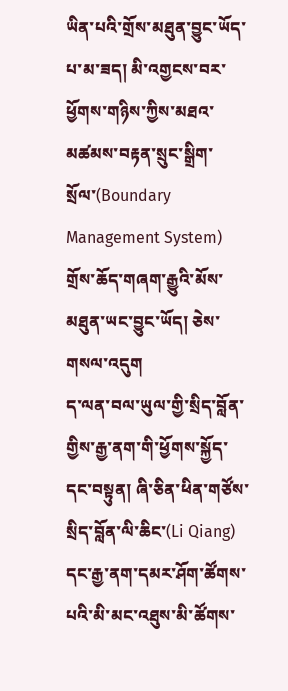ཡིན་པའི་གྲོས་མཐུན་བྱུང་ཡོད་པ་མ་ཟད། མི་འགྱངས་བར་ཕྱོགས་གཉིས་ཀྱིས་མཐའ་མཚམས་བརྟན་སྲུང་སྒྲིག་སྲོལ་(Boundary Management System) གྲོས་ཆོད་གཞག་རྒྱུའི་མོས་མཐུན་ཡང་བྱུང་ཡོད། ཅེས་གསལ་འདུག
ད་ལན་བལ་ཡུལ་གྱི་སྲིད་བློན་གྱིས་རྒྱ་ནག་གི་ཕྱོགས་སྐྱོད་དང་བསྟུན། ཞི་ཅིན་ཕིན་གཙོས་སྲིད་བློན་ལི་ཆིང་(Li Qiang) དང་རྒྱ་ནག་དམར་ཤོག་ཚོགས་པའི་མི་མང་འཐུས་མི་ཚོགས་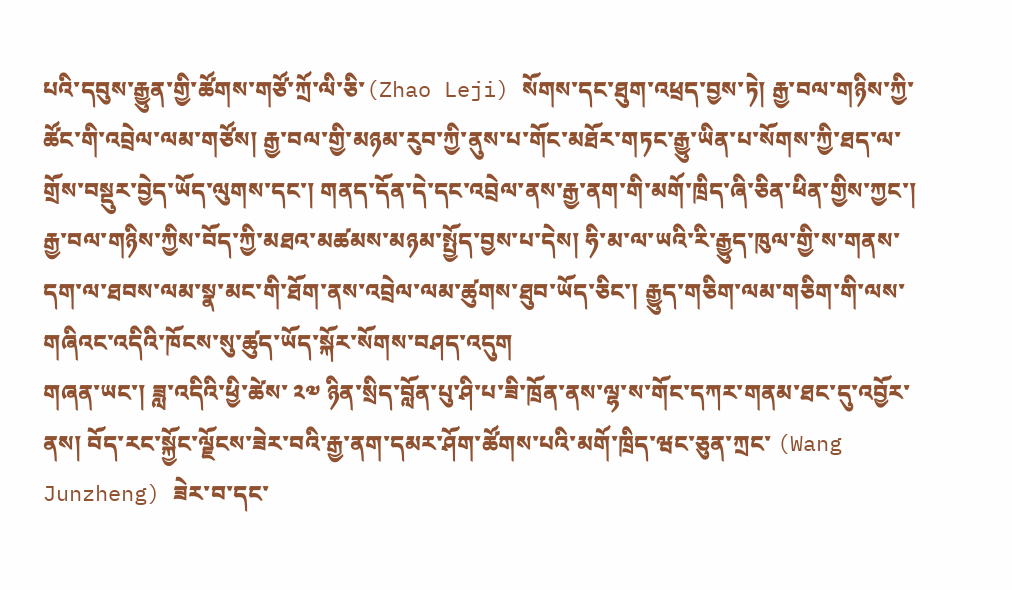པའི་དབུས་རྒྱུན་གྱི་ཚོགས་གཙོ་ཀྲོ་ལི་ཅི་(Zhao Leji) སོགས་དང་ཐུག་འཕྲད་བྱས་ཏེ། རྒྱ་བལ་གཉིས་ཀྱི་ཚོང་གི་འབྲེལ་ལམ་གཙོས། རྒྱ་བལ་གྱི་མཉམ་རུབ་ཀྱི་ནུས་པ་གོང་མཐོར་གཏང་རྒྱུ་ཡིན་པ་སོགས་ཀྱི་ཐད་ལ་གྲོས་བསྡུར་བྱེད་ཡོད་ལུགས་དང་། གནད་དོན་དེ་དང་འབྲེལ་ནས་རྒྱ་ནག་གི་མགོ་ཁྲིད་ཞི་ཅིན་ཕིན་གྱིས་ཀྱང་། རྒྱ་བལ་གཉིས་ཀྱིས་བོད་ཀྱི་མཐའ་མཚམས་མཉམ་སྤྱོད་བྱས་པ་དེས། ཧི་མ་ལ་ཡའི་རི་རྒྱུད་ཁུལ་གྱི་ས་གནས་དག་ལ་ཐབས་ལམ་སྣ་མང་གི་ཐོག་ནས་འབྲེལ་ལམ་ཚུགས་ཐུབ་ཡོད་ཅིང་། རྒྱུད་གཅིག་ལམ་གཅིག་གི་ལས་གཞིའང་འདིའི་ཁོངས་སུ་ཚུད་ཡོད་སྐོར་སོགས་བཤད་འདུག
གཞན་ཡང་། ཟླ་འདིའི་ཕྱི་ཚེས་ ༢༧ ཉིན་སྲིད་བློན་པུ་ཤི་པ་ཟི་ཁྲོན་ནས་ལྷ་ས་གོང་དཀར་གནམ་ཐང་དུ་འབྱོར་ནས། བོད་རང་སྐྱོང་ལྗོངས་ཟེར་བའི་རྒྱ་ནག་དམར་ཤོག་ཚོགས་པའི་མགོ་ཁྲིད་ཝང་ཅུན་ཀྲང་ (Wang Junzheng) ཟེར་བ་དང་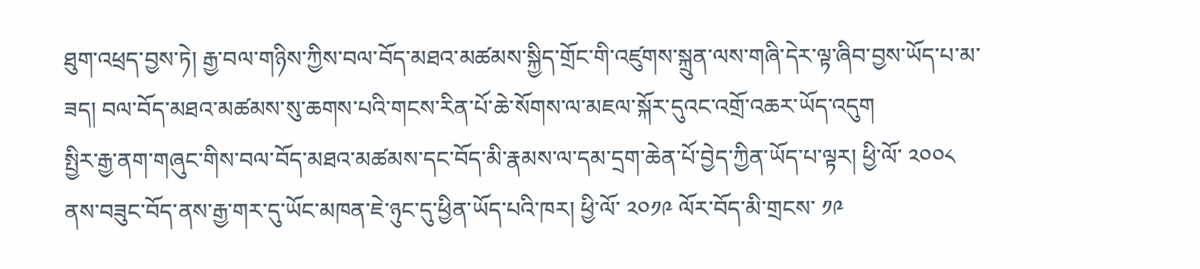ཐུག་འཕྲད་བྱས་ཏེ། རྒྱ་བལ་གཉིས་ཀྱིས་བལ་བོད་མཐའ་མཚམས་སྐྱིད་གྲོང་གི་འཛུགས་སྐྲུན་ལས་གཞི་དེར་ལྟ་ཞིབ་བྱས་ཡོད་པ་མ་ཟད། བལ་བོད་མཐའ་མཚམས་སུ་ཆགས་པའི་གངས་རིན་པོ་ཆེ་སོགས་ལ་མཇལ་སྐོར་དུའང་འགྲོ་འཆར་ཡོད་འདུག
སྤྱིར་རྒྱ་ནག་གཞུང་གིས་བལ་བོད་མཐའ་མཚམས་དང་བོད་མི་རྣམས་ལ་དམ་དྲག་ཆེན་པོ་བྱེད་ཀྱིན་ཡོད་པ་ལྟར། ཕྱི་ལོ་ ༢༠༠༨ ནས་བཟུང་བོད་ནས་རྒྱ་གར་དུ་ཡོང་མཁན་ཇེ་ཉུང་དུ་ཕྱིན་ཡོད་པའི་ཁར། ཕྱི་ལོ་ ༢༠༡༩ ལོར་བོད་མི་གྲངས་ ༡༩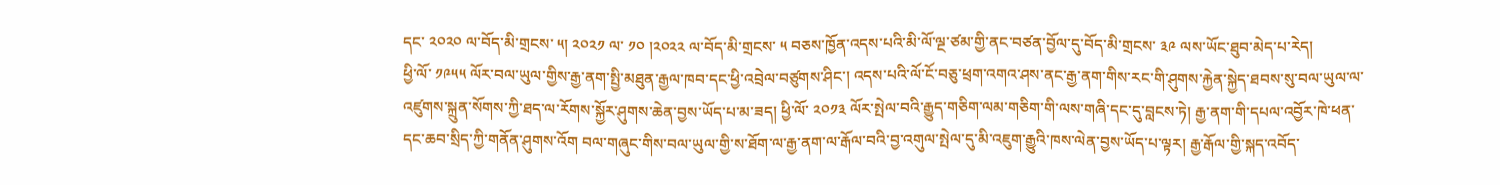དང་ ༢༠༢༠ ལ་བོད་མི་གྲངས་ ༥། ༢༠༢༡ ལ་ ༡༠ །༢༠༢༢ ལ་བོད་མི་གྲངས་ ༥ བཅས་ཁྱོན་འདས་པའི་མི་ལོ་ལྔ་ཙམ་གྱི་ནང་བཙན་བྱོལ་དུ་བོད་མི་གྲངས་ ༣༩ ལས་ཡོང་ཐུབ་མེད་པ་རེད།
ཕྱི་ལོ་ ༡༩༥༥ ལོར་བལ་ཡུལ་གྱིས་རྒྱ་ནག་སྤྱི་མཐུན་རྒྱལ་ཁབ་དང་ཕྱི་འབྲེལ་བཙུགས་ཤིང་། འདས་པའི་ལོ་ངོ་བཅུ་ཕྲག་འགའ་ཤས་ནང་རྒྱ་ནག་གིས་རང་གི་ཤུགས་རྐྱེན་སྐྱེད་ཐབས་སུ་བལ་ཡུལ་ལ་འཛུགས་སྐྲུན་སོགས་ཀྱི་ཐད་ལ་རོགས་སྐྱོར་ཤུགས་ཆེན་བྱས་ཡོད་པ་མ་ཟད། ཕྱི་ལོ་ ༢༠༡༣ ལོར་སྤེལ་བའི་རྒྱུད་གཅིག་ལམ་གཅིག་གི་ལས་གཞི་དང་དུ་བླངས་ཏེ། རྒྱ་ནག་གི་དཔལ་འབྱོར་ཁེ་ཕན་དང་ཆབ་སྲིད་ཀྱི་གནོན་ཤུགས་འོག བལ་གཞུང་གིས་བལ་ཡུལ་གྱི་ས་ཐོག་ལ་རྒྱ་ནག་ལ་རྒོལ་བའི་བྱ་འགུལ་སྤེལ་དུ་མི་འཇུག་རྒྱུའི་ཁས་ལེན་བྱས་ཡོད་པ་ལྟར། རྒྱ་རྒོལ་གྱི་སྐད་འབོད་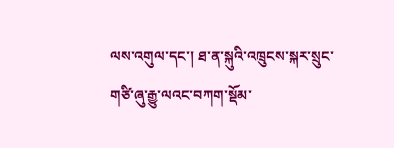ལས་འགུལ་དང་། ཐ་ན་སྐུའི་འཁྲུངས་སྐར་སྲུང་གཙི་ཞུ་རྒྱུ་ལའང་བཀག་སྡོམ་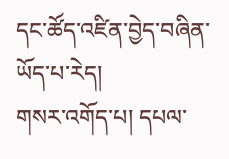དང་ཚོད་འཛིན་བྱེད་བཞིན་ཡོད་པ་རེད།
གསར་འགོད་པ། དཔལ་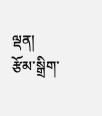ལྡན།
རྩོམ་སྒྲིག་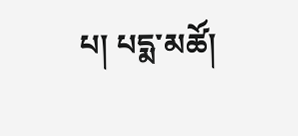པ། པདྨ་མཚོ།